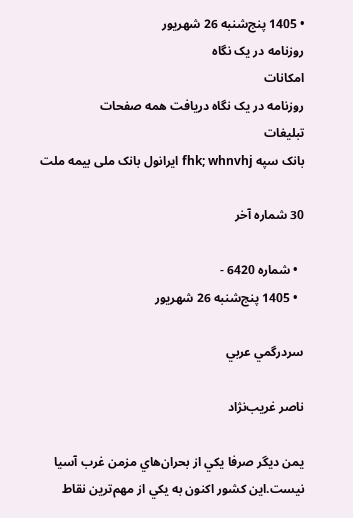• 1405 پنج‌شنبه 26 شهريور
روزنامه در یک نگاه
امکانات
روزنامه در یک نگاه دریافت همه صفحات
تبلیغات
بانک سپه fhk; whnvhj ایرانول بانک ملی بیمه ملت

30 شماره آخر

  • شماره 6420 -
  • 1405 پنج‌شنبه 26 شهريور

سردرگمي عربي

ناصر غريب‌نژاد

يمن ديگر صرفا يكي از بحران‌هاي مزمن غرب آسيا نيست.اين كشور اكنون به يكي از مهم‌ترين نقاط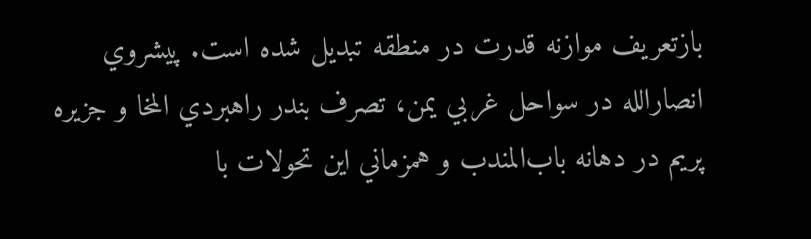بازتعريف موازنه قدرت در منطقه تبديل شده است. پيشروي انصارالله در سواحل غربي يمن، تصرف بندر راهبردي المخا و جزيره پريم در دهانه باب‌المندب و همزماني اين تحولات با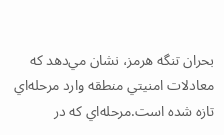بحران تنگه هرمز، نشان مي‌دهد كه معادلات امنيتي منطقه وارد مرحله‌اي تازه شده است.مرحله‌اي كه در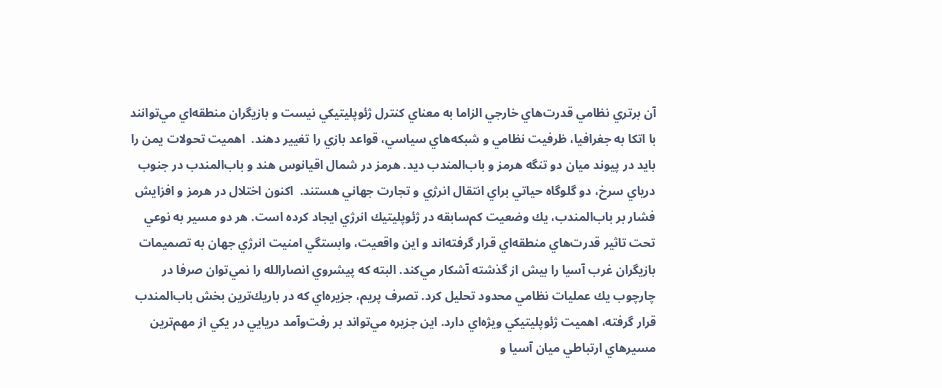آن برتري نظامي قدرت‌هاي خارجي الزاما به معناي كنترل ژئوپليتيكي نيست و بازيگران منطقه‌اي مي‌توانند با اتكا به جغرافيا، ظرفيت نظامي و شبكه‌هاي سياسي، قواعد بازي را تغيير دهند.  اهميت تحولات يمن را بايد در پيوند ميان دو تنگه هرمز و باب‌المندب ديد. هرمز در شمال اقيانوس هند و باب‌المندب در جنوب درياي سرخ، دو گلوگاه حياتي براي انتقال انرژي و تجارت جهاني هستند.  اكنون اختلال در هرمز و افزايش فشار بر باب‌المندب، يك وضعيت كم‌سابقه در ژئوپليتيك انرژي ايجاد كرده است. هر دو مسير به ‌نوعي تحت تاثير قدرت‌هاي منطقه‌اي قرار گرفته‌اند و اين واقعيت، وابستگي امنيت انرژي جهان به تصميمات بازيگران غرب آسيا را بيش از گذشته آشكار مي‌كند. البته كه پيشروي انصارالله را نمي‌توان صرفا در چارچوب يك عمليات نظامي محدود تحليل كرد. تصرف پريم، جزيره‌اي كه در باريك‌ترين بخش باب‌المندب قرار گرفته، اهميت ژئوپليتيكي ويژه‌اي دارد. اين جزيره مي‌تواند بر رفت‌وآمد دريايي در يكي از مهم‌ترين مسيرهاي ارتباطي ميان آسيا و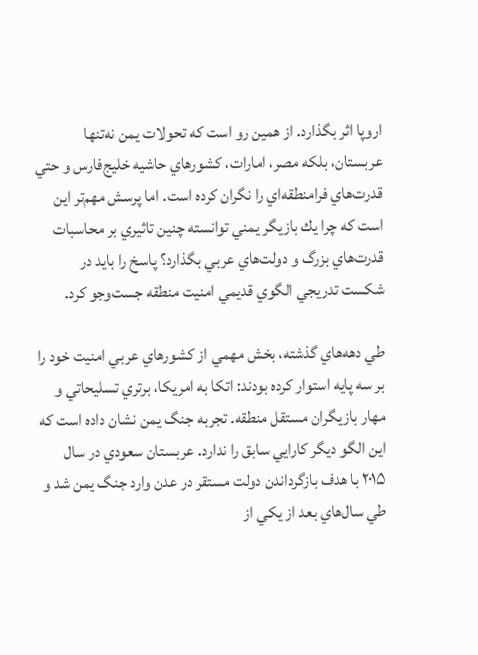اروپا اثر بگذارد. از همين رو است كه تحولات يمن نه‌تنها عربستان، بلكه مصر، امارات، كشورهاي حاشیه خليج‌فارس و حتي قدرت‌هاي فرامنطقه‌اي را نگران كرده است. اما پرسش مهم‌تر اين است كه چرا يك بازيگر يمني توانسته چنين تاثيري بر محاسبات قدرت‌هاي بزرگ و دولت‌هاي عربي بگذارد؟ پاسخ را بايد در شكست تدريجي الگوي قديمي امنيت منطقه جست‌وجو كرد.

طي دهه‌هاي گذشته، بخش مهمي از كشورهاي عربي امنيت خود را بر سه پايه استوار كرده بودند: اتكا به امريكا، برتري تسليحاتي و مهار بازيگران مستقل منطقه. تجربه جنگ يمن نشان داده است كه اين الگو ديگر كارايي سابق را ندارد. عربستان سعودي در سال ۲۰۱۵ با هدف بازگرداندن دولت مستقر در عدن وارد جنگ يمن شد و طي سال‌هاي بعد از يكي از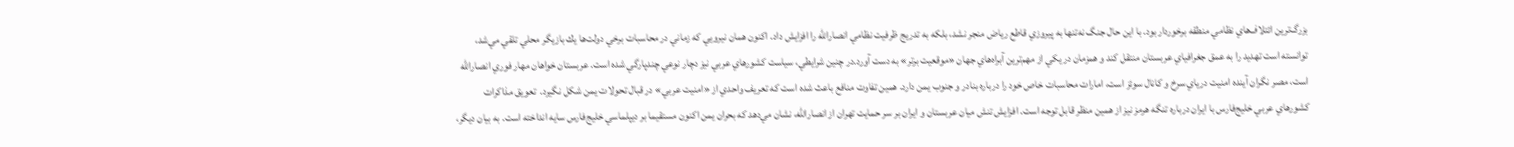بزرگ‌ترين ائتلاف‌هاي نظامي منطقه برخوردار بود. با اين حال جنگ نه‌تنها به پيروزي قاطع رياض منجر نشد، بلكه به تدريج ظرفيت نظامي انصارالله را افزايش داد. اكنون همان نيرويي كه زماني در محاسبات برخي دولت‌ها يك بازيگر محلي تلقي مي‌شد، توانسته است تهديد را به عمق جغرافياي عربستان منتقل كند و همزمان در يكي از مهم‌ترين آبراه‌هاي جهان «موقعيت برتر» به دست آورد.در چنين شرايطي، سياست كشورهاي عربي نيز دچار نوعي چندپارگي شده است. عربستان خواهان مهار فوري انصارالله است، مصر نگران آينده امنيت درياي سرخ و كانال سوئز است، امارات محاسبات خاص خود را درباره بنادر و جنوب يمن دارد. همين تفاوت منافع باعث شده است كه تعريف واحدي از «امنيت عربي» در قبال تحولات يمن شكل نگيرد.  تعويق مذاكرات كشورهاي عربي خليج‌فارس با ايران درباره تنگه هرمز نيز از همين منظر قابل توجه است. افزايش تنش ميان عربستان و ايران بر سر حمايت تهران از انصارالله، نشان مي‌دهد كه بحران يمن اكنون مستقيما بر ديپلماسي خليج‌فارس سايه انداخته است. به بيان ديگر،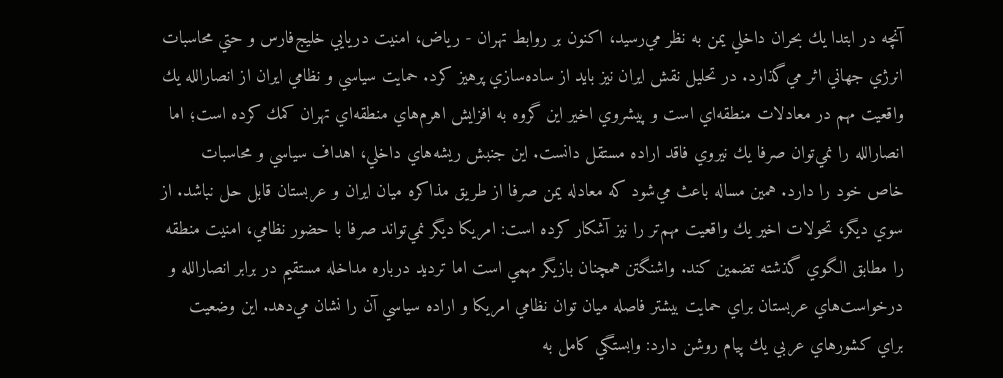آنچه در ابتدا يك بحران داخلي يمن به نظر مي‌رسيد، اكنون بر روابط تهران - رياض، امنيت دريايي خليج‌فارس و حتي محاسبات انرژي جهاني اثر مي‌گذارد. در تحليل نقش ايران نيز بايد از ساده‌سازي پرهيز كرد. حمايت سياسي و نظامي ايران از انصارالله يك واقعيت مهم در معادلات منطقه‌اي است و پيشروي اخير اين گروه به افزايش اهرم‌هاي منطقه‌اي تهران كمك كرده است؛ اما انصارالله را نمي‌توان صرفا يك نيروي فاقد اراده مستقل دانست. اين جنبش ريشه‌هاي داخلي، اهداف سياسي و محاسبات خاص خود را دارد. همين مساله باعث مي‌شود كه معادله يمن صرفا از طريق مذاكره ميان ايران و عربستان قابل حل نباشد. از سوي ديگر، تحولات اخير يك واقعيت مهم‌تر را نيز آشكار كرده است: امريكا ديگر نمي‌تواند صرفا با حضور نظامي، امنيت منطقه را مطابق الگوي گذشته تضمين كند. واشنگتن همچنان بازيگر مهمي است اما ترديد درباره مداخله مستقيم در برابر انصارالله و درخواست‌هاي عربستان براي حمايت بيشتر فاصله ميان توان نظامي امريكا و اراده سياسي آن را نشان مي‌دهد. اين وضعيت براي كشورهاي عربي يك پيام روشن دارد: وابستگي كامل به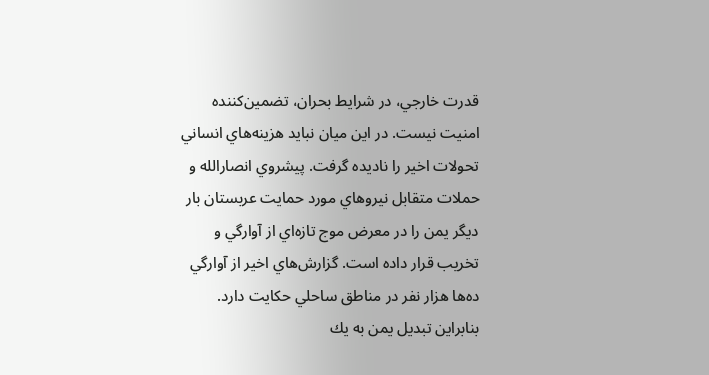قدرت خارجي، در شرايط بحران، تضمين‌كننده امنيت نيست. در اين ميان نبايد هزينه‌هاي انساني تحولات اخير را ناديده گرفت. پيشروي انصارالله و حملات متقابل نيروهاي مورد حمايت عربستان بار ديگر يمن را در معرض موج تازه‌اي از آوارگي و تخريب قرار داده است. گزارش‌هاي اخير از آوارگي ده‌ها هزار نفر در مناطق ساحلي حكايت دارد. بنابراين تبديل يمن به يك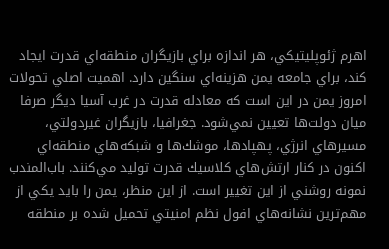اهرم ژئوپليتيكي، هر اندازه براي بازيگران منطقه‌اي قدرت ايجاد كند، براي جامعه يمن هزينه‌اي سنگين دارد. اهميت اصلي تحولات امروز يمن در اين است كه معادله قدرت در غرب آسيا ديگر صرفا ميان دولت‌ها تعيين نمي‌شود. جغرافيا، بازيگران غيردولتي، مسيرهاي انرژي، پهپادها، موشك‌ها و شبكه‌هاي منطقه‌اي اكنون در كنار ارتش‌هاي كلاسيك قدرت توليد مي‌كنند. باب‌المندب نمونه روشني از اين تغيير است. از اين منظر، يمن را بايد يكي از مهم‌ترين نشانه‌هاي افول نظم امنيتي تحميل ‌شده بر منطقه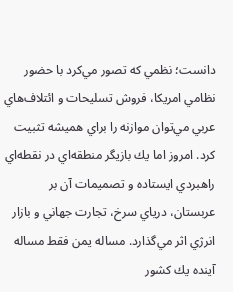دانست؛ نظمي كه تصور مي‌كرد با حضور نظامي امريكا، فروش تسليحات و ائتلاف‌هاي عربي مي‌توان موازنه را براي هميشه تثبيت كرد. امروز اما يك بازيگر منطقه‌اي در نقطه‌اي راهبردي ايستاده و تصميمات آن بر عربستان، درياي سرخ، تجارت جهاني و بازار انرژي اثر مي‌گذارد. مساله يمن فقط مساله آينده يك كشور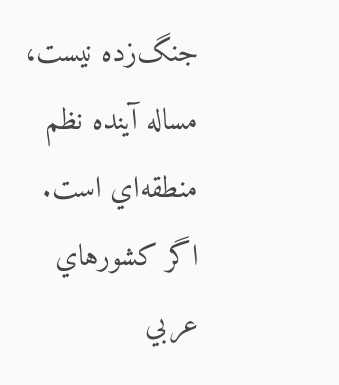جنگ‌زده نيست، مساله آينده نظم منطقه‌اي است. اگر كشورهاي عربي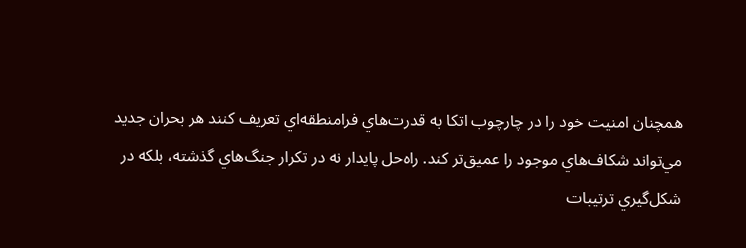همچنان امنيت خود را در چارچوب اتكا به قدرت‌هاي فرامنطقه‌اي تعريف كنند هر بحران جديد مي‌تواند شكاف‌هاي موجود را عميق‌تر كند. راه‌حل پايدار نه در تكرار جنگ‌هاي گذشته، بلكه در شكل‌گيري ترتيبات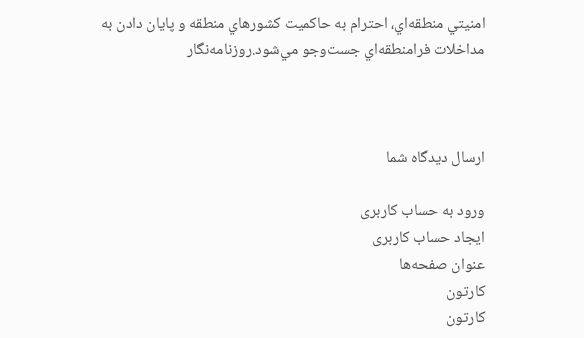امنيتي منطقه‌اي، احترام به حاكميت كشورهاي منطقه و پايان دادن به مداخلات فرامنطقه‌اي جست‌وجو مي‌شود.روزنامه‌نگار



ارسال دیدگاه شما

ورود به حساب کاربری
ایجاد حساب کاربری
عنوان صفحه‌ها
کارتون
کارتون